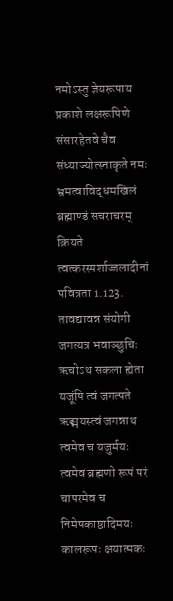नमोऽस्तु ज्ञेयरूपाय प्रकाशे लक्षरूपिणे
संसारहेतवे चैव संध्याज्योत्स्नाकृते नमः
भ्रमत्वाविद्धमखिलं ब्रह्माण्डं सचराचरम्
क्रियते त्वत्करस्पर्शाज्जलादीनां पवित्रता 1.123.
तावद्यावन्न संयोगी जगत्यत्र भवाञ्छुचिः
ऋचोऽथ सकला ह्येता यजूंषि त्वं जगत्पते
ऋङ्मयस्त्वं जगन्नाथ त्वमेव च यजुर्मयः
त्वमेव ब्रह्मणो रूपं परं चापरमेव च
निमेषकाष्ठादिमयः कालरूपः क्षयात्मकः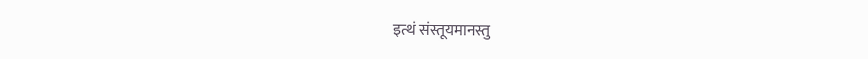इत्थं संस्तूयमानस्तु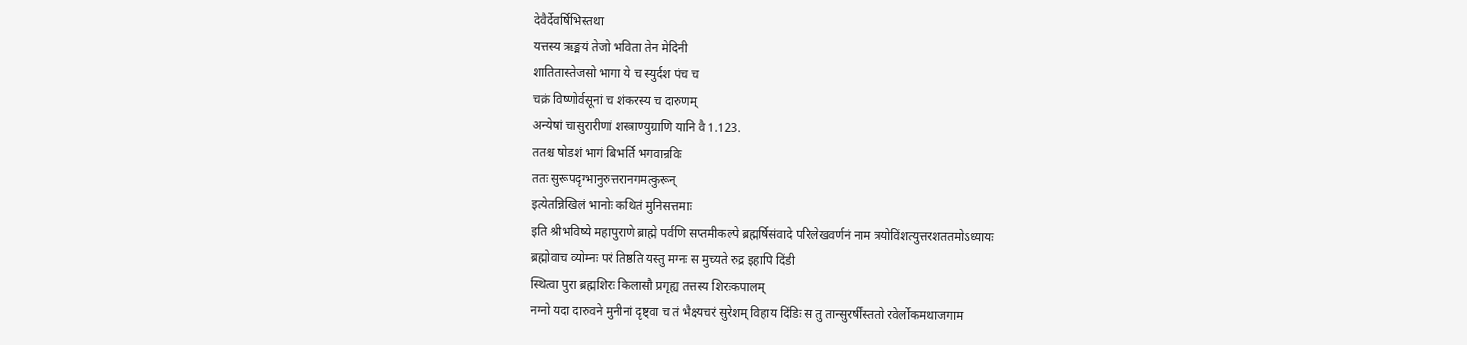देवैर्देवर्षिभिस्तथा
यत्तस्य ऋङ्मयं तेजो भविता तेन मेदिनी
शातितास्तेजसो भागा ये च स्युर्दश पंच च
चक्रं विष्णोर्वसूनां च शंकरस्य च दारुणम्
अन्येषां चासुरारीणां शस्त्राण्युग्राणि यानि वै 1.123.
ततश्च षोडशं भागं बिभर्ति भगवान्रविः
ततः सुरूपदृग्भानुरुत्तरानगमत्कुरून्
इत्येतन्निखिलं भानोः कथितं मुनिसत्तमाः
इति श्रीभविष्ये महापुराणे ब्राह्मे पर्वणि सप्तमीकल्पे ब्रह्मर्षिसंवादे परिलेखवर्णनं नाम त्रयोविंशत्युत्तरशततमोऽध्यायः
ब्रह्मोवाच व्योम्नः परं तिष्ठति यस्तु मग्नः स मुच्यते रुद्र इहापि दिंडी
स्थित्वा पुरा ब्रह्मशिरः किलासौ प्रगृह्य तत्तस्य शिरःकपालम्
नग्नो यदा दारुवने मुनीनां दृष्ट्वा च तं भैक्ष्यचरं सुरेशम् विहाय दिंडिः स तु तान्सुरर्षींस्ततो रवेर्लोकमथाजगाम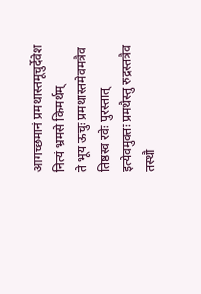आगच्छमानं प्रमथास्तमूचुर्देवेश नित्यं भ्रमसे किमर्थम्
ते भूय ऊचुः प्रमथास्तमेवमत्रैव तिष्ठस्व रवेः पुरस्तात्
इत्येवमुक्तः प्रमथैस्तु रुद्रस्तत्रैव तस्थौ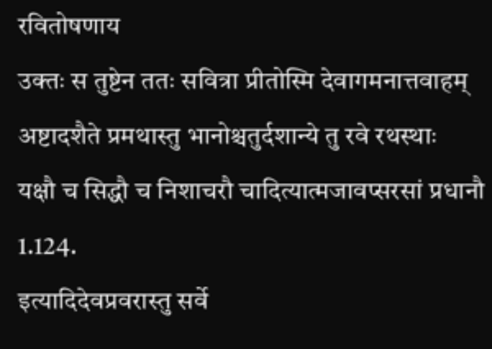रवितोषणाय
उक्तः स तुष्टेन ततः सवित्रा प्रीतोस्मि देवागमनात्तवाहम्
अष्टादशैते प्रमथास्तु भानोश्चतुर्दशान्ये तु रवे रथस्थाः
यक्षौ च सिद्धौ च निशाचरौ चादित्यात्मजावप्सरसां प्रधानौ 1.124.
इत्यादिदेवप्रवरास्तु सर्वे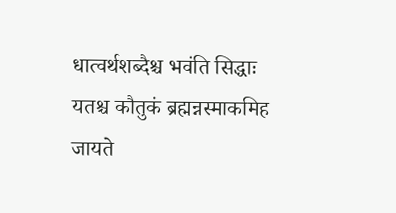धात्वर्थशब्दैश्च भवंति सिद्धाः
यतश्च कौतुकं ब्रह्मन्नस्माकमिह जायते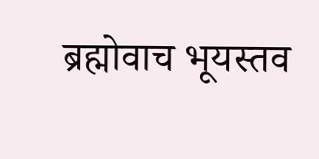ब्रह्मोवाच भूयस्तव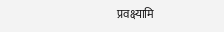प्रवक्ष्यामि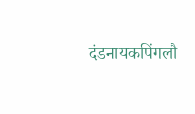दंडनायकपिंगलौ